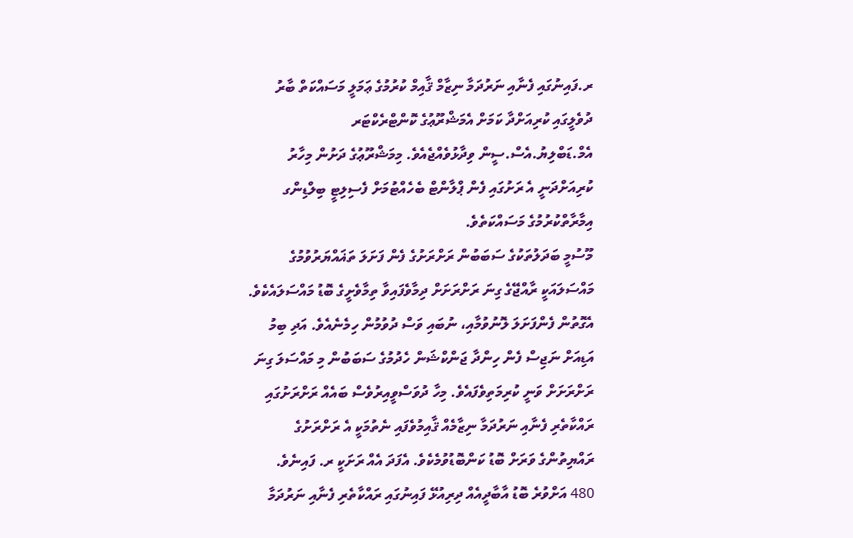ރ.ފައިނުގައި ފެނާއި ނަރުދަމާ ނިޒާމް ޤާއިމް ކުރުމުގެ ޢަމަލީ މަސައްކަތް ބާރު ދުވެލީގައި ކުރިއަށްދާ ކަމަށް އެމަޝްރޫޢުގެ ކޮންޓްރެކްޓަރ އެމް.ޑަބްލިޔު.އެސް.ސީން ވިދާޅުވެއްޖެއެވެ. މިމަޝްރޫޢުގެ ދަށުން މިހާރު ކުރިއަށްދަނީ އެ ރަށުގައި ފެން ޕްލާންޓް ބެހެއްޓުމަށް ފެސިލިޓީ ބިލްޑިންގ އިމާރާތްކުރުމުގެ މަސައްކަތެވެ.
މޫސުމީ ބަދަލުތަކުގެ ސަބަބުން ރަށްރަށުގެ ފެން ފަށަލަ ތަޣައްޔަރުވުމުގެ މައްސަލައަކީ ރާއްޖޭގެ ގިނަ ރަށްރަށަށް ދިމާވެފައިވާ ތިމާވެށީގެ ބޮޑު މައްސަލައެކެވެ. އެގޮތުން ފެންފަށަލަ ލޮނުވުމާއި، ނުބައި ވަސް ދުވުމުން ހިމެނެއެވެ. އަދި ބިމު އަޑިއަށް ނަޖިސް ފެން ހިންދާ ޖަންކްޝަން ހެދުމުގެ ސަބަބުން މި މައްސަލަ ގިނަ ރަށްރަށަށް ވަނީ ކުރިމަތިވެފައެވެ. މިހާ ދުވަސްވީއިރުވެސް ބައެއް ރަށްރަށުގައި ރައްކާތެރި ފެނާއި ނަރުދަމާ ނިޒާމެއް ޤާއިމުވެފައި ނެތުމަކީ އެ ރަށްރަށުގެ ރައްޔިތުންގެ ވަރަށް ބޮޑު ކަންބޮޑުވުމެކެވެ. އެފަދަ އެއް ރަށަކީ ރ. ފައިނެވެ.
480 އަށްވުރެ ބޮޑު އާބާދީއެއް ދިރިއުޅޭ ފައިނުގައި ރައްކާތެރި ފެނާއި ނަރުދަމާ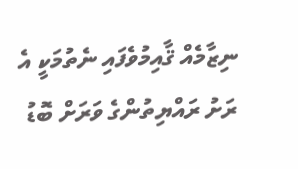ނިޒާމެއް ޤާއިމުވެފައި ނެތުމަކީ އެ ރަށު ރައްޔިތުންގެ ވަރަށް ބޮޑު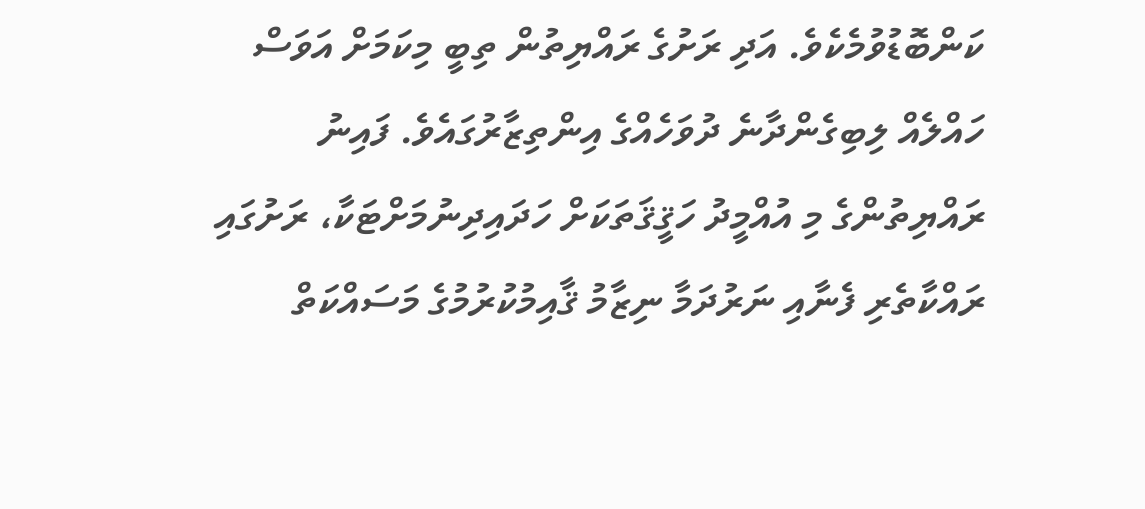ކަންބޮޑުވުމެކެވެ. އަދި ރަށުގެ ރައްޔިތުން ތިބީ މިކަމަށް އަވަސް ހައްލެއް ލިބިގެންދާނެ ދުވަހެއްގެ އިންތިޒާރުގައެވެ. ފައިނު ރައްޔިތުންގެ މި އުއްމީދު ހަޤީޤަތަކަށް ހަދައިދިނުމަށްޓަކާ، ރަށުގައި ރައްކާތެރި ފެނާއި ނަރުދަމާ ނިޒާމު ޤާއިމުކުރުމުގެ މަސައްކަތް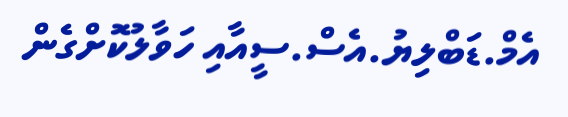އެމް.ޑަބްލިޔު.އެސް.ސީއާއި ހަވާލުކޮށްގެން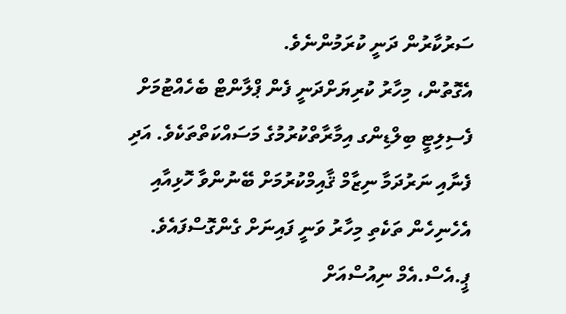ސަރުކާރުން ދަނީ ކުރަމުންނެވެ.
އެގޮތުން، މިހާރު ކުރިޔަށްދަނީ ފެން ޕްލާންޓް ބެހެއްޓުމަށް ފެސިލިޓީ ބިލްޑިންގ އިމާރާތްކުރުމުގެ މަސައްކަތްތަކެވެ. އަދި ފެނާއި ނަރުދަމާ ނިޒާމް ޤާއިމްކުރުމަށް ބޭނުންވާ ހޮޅިއާއި އެހެނިހެން ތަކެތި މިހާރު ވަނީ ފައިނަށް ގެންގޮސްފައެވެ.
ޕީ.އެސް.އެމް ނިއުސްއަށް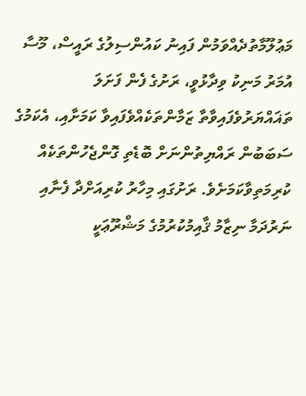މަޢުލޫމާތުދެއްވަމުން ފައިނު ކައުންސިލުގެ ރައީސް، މޫސާ އުމަރު މަނިކު ވިދާޅުވީ، ރަށުގެ ފެން ފަށަލަ ތަޣައްޔަރުވެފައިވާތާ ޒަމާންތަކެއްވެފައިވާ ކަމަށާއި، އެކަމުގެ ސަބަބުން ރައްޔިތުންނަށް ބޮޑެތި ގޮންޖެހުންތަކެއް ކުރިމަތިވާކަމަށެވެ. ރަށުގައި މިހާރު ކުރިއަށްދާ ފެނާއި ނަރުދަމާ ނިޒާމު ޤާއިމުކުރުމުގެ މަޝްރޫޢަކީ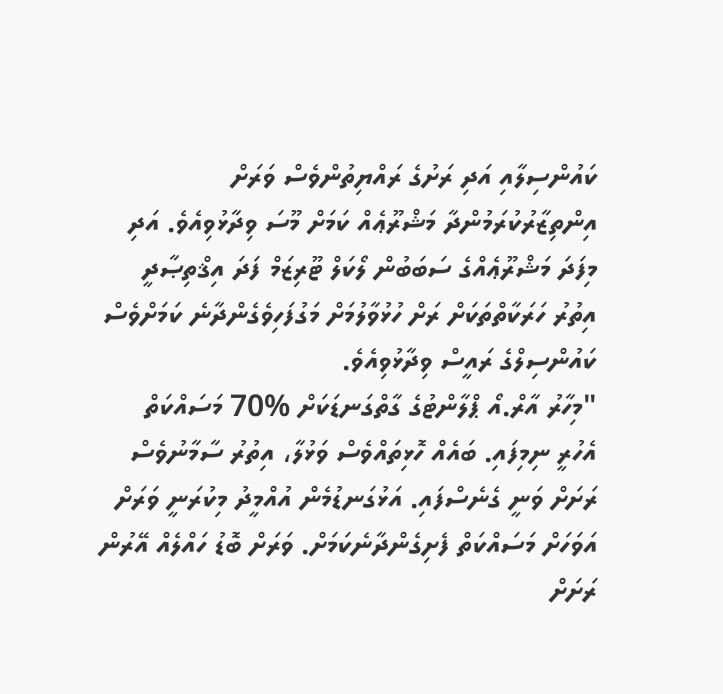ކައުންސިލާއި އަދި ރަށުގެ ރައްޔިތުންވެސް ވަރަށް އިންތިޒާރުކުރަމުންދާ މަޝްރޫޢެއް ކަމަށް މޫސަ ވިދާޅުވިއެވެ. އަދި މިފަދަ މަޝްރޫޢެއްގެ ސަބަބުން ލޯކަލް ޓޫރިޒަމް ފަދަ އިޤްތިޞާދީ އިތުރު ހަރަކާތްތަކަށް ރަށް ހުޅުވާލުމަށް މަގުފަހިވެގެންދާނެ ކަމަށްވެސް ކައުންސިލްގެ ރައީސް ވިދާޅުވިއެވެ.
"މިހާރު އާރް.އޯ ޕްލާންޓުގެ ގާތްގަނޑަކަށް %70 މަސައްކަތް އެހުރީ ނިމިފައި. ބައެއް ހޮޅިތައްވެސް ވަޅުލާ، އިތުރު ސާމާނުވެސް ރަށަށް ވަނީ ގެނެސްފައި. އަޅުގަނޑުމެން އުއްމީދު މިކުރަނީ ވަރަށް އަވަހަށް މަސައްކަތް ފެށިގެންދާނެކަމަށް. ވަރަށް ބޮޑު ހައްލެއް އޭރުން ރަށަށް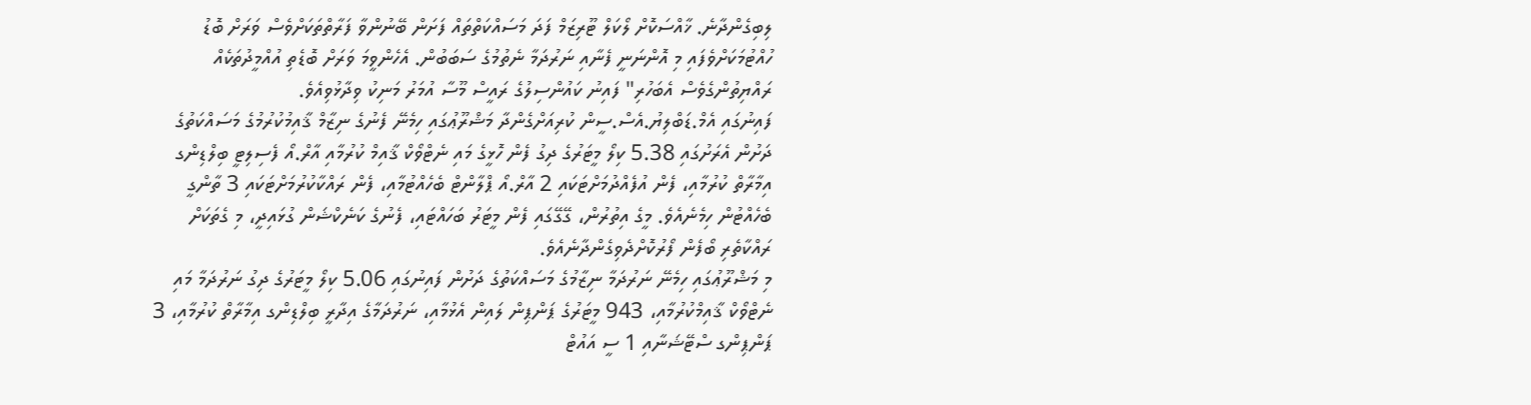ލިބިގެންދާނެ. ޚާއްސަކޮށް ލޯކަލް ޓޫރިޒަމް ފަދަ މަސައްކަތްތައް ފަށަން ބޭނުންވާ ފަރާތްތަކަށްވެސް ވަރަށް ބޮޑު ހުއްޓުމަކަށްވެފައި މި އޮންނަނީ ފެނާއި ނަރުދަމާ ނެތުމުގެ ސަބަބުން. އެހެންވީމަ ވަރަށް ބޮޑެތި އުއްމީދުތަކެއް ރައްޔިތުންގެވެސް އެބަހުރި" ފައިނު ކައުންސިލުގެ ރައީސް މޫސާ އުމަރު މަނިކު ވިދާޅުވިއެވެ.
ފައިނުގައި އެމް.ޑަބްލިޔު.އެސް.ސީން ކުރިއަށްގެންދާ މަޝްރޫޢުގައި ހިމެނޭ ފެނުގެ ނިޒާމް ޤާއިމުކުރުމުގެ މަސައްކަތުގެ ދަށުން އެރަށުގައި 5.38 ކިލޯ މީޓަރުގެ ދިގު ފެން ހޮޅީގެ މައި ނެޓްވޯކް ޤާއިމް ކުރުމާއި އާރް.އޯ ފެސިލިޓީ ބިލްޑިންގ އިމާރާތް ކުރުމާއި، ފެން އުފެއްދުމަށްޓަކައި 2 އާރް.އޯ ޕްލާންޓް ބެހެއްޓުމާއި، ފެން ރައްކާކުރުމަށްޓަކައި 3 ތާންގީ ބެހެއްޓުން ހިމެނެއެވެ. މީގެ އިތުރުން، ގޭގޭގައި ފެން މީޓަރު ބަހައްޓައި، ފެނުގެ ކަނެކްޝަން ގުޅައިދީ، މި ގެތަކަށް ރައްކާތެރި ބޯފެން ފޯރުކޮށްދެވިގެންދާނެއެވެ.
މި މަޝްރޫޢުގައި ހިމެނޭ ނަރުދަމާ ނިޒާމުގެ މަސައްކަތުގެ ދަށުން ފައިނުގައި 5.06 ކިލޯ މީޓަރުގެ ދިގު ނަރުދަމާ މައި ނެޓްވޯކް ޤާއިމްކުރުމާއި، 943 މީޓަރުގެ ޕަންޕިން ލައިން އެޅުމާއި، ނަރުދަމާގެ އިދާރީ ބިލްޑިންގ އިމާރާތް ކުރުމާއި، 3 ޕަންޕިންގ ސްޓޭޝަނާއި 1 ސީ އައުޓް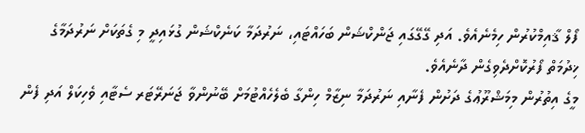ފޯލް ޤާއިމްކުރުން ހިމެނެއެވެ. އަދި ގޭގޭގައި ޖަންކްޝަން ބަހައްޓައި، ނަރުދަމާ ކަނެކްޝަން ގުޅައިދީ މި ގެތަކަށް ނަރުދަމާގެ ޚިދުމަތް ފޯރުކޮށްދެވިގެން ދާނެއެވެ.
މީގެ އިތުރުން މިމަޝްރޫޢުގެ ދަށުން ފެނާއި ނަރުދަމާ ނިޒާމް ހިންގާ ބެލެހެއްޓުމަށް ބޭނުންވާ ޖަނަރޭޓަރ ސެޓާއި ވެހިކަލް އަދި ފެން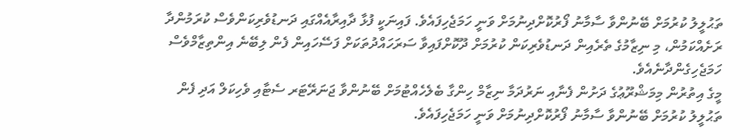ތަޙުލީލު ކުރުމަށް ބޭނުންވާ ސާމާނު ފޯރުކޮށްދިނުމަށް ވަނީ ހަމަޖެހިފައެވެ. ފައިނަކީ ފުޅާ ދާއިރާއެއްގައި ދަނޑުވެރިކަންވެސް ކުރަމުންދާ ރަށެއްކަމުން، މި ނިޒާމުގެ ތެރެއިން ދަނޑުވެރިކަން ކުރުމަށް ދޫކޮށްފައިވާ ސަރަހައްދުތަކަށް ފަސޭހައިން ފެން ލިބޭނެ އިންތިޒާމްވެސް ހަމަޖެހިގެންދާނެއެވެ.
މީގެ އިތުރުން މިމަޝްރޫޢުގެ ދަށުން ފެނާއި ނަރުދަމާ ނިޒާމް ހިންގާ ބެލެހެއްޓުމަށް ބޭނުންވާ ޖަނަރޭޓަރ ސެޓާއި ވެހިކަލް އަދި ފެން ތަޙުލީލު ކުރުމަށް ބޭނުންވާ ސާމާނު ފޯރުކޮށްދިނުމަށް ވަނީ ހަމަޖެހިފައެވެ.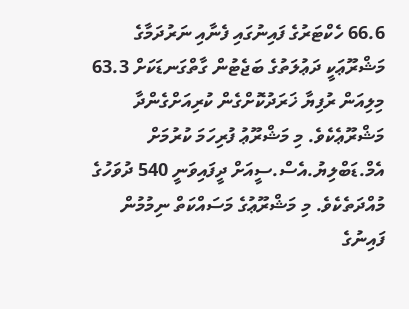66.6 ހެކްޓަރުގެ ފައިނުގައި ފެނާއި ނަރުދަމާގެ މަޝްރޫޢަކީ ދަޢުލަތުގެ ބަޖެޓުން ގާތްގަނޑަކަށް 63.3 މިލިއަން ރުފިޔާ ޚަރަދުކޮށްގެން ކުރިއަށްގެންދާ މަޝްރޫޢެކެވެ. މި މަޝްރޫޢު ފުރިހަމަ ކުރުމަށް އެމް.ޑަބްލިޔު.އެސް.ސީއަށް ދީފައިވަނީ 540 ދުވަހުގެ މުއްދަތެކެވެ. މި މަޝްރޫޢުގެ މަސައްކަތް ނިމުމުން ފައިނުގެ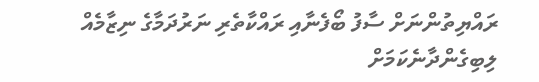ރައްޔިތުންނަށް ސާފު ބޯފެނާއި ރައްކާތެރި ނަރުދަމާގެ ނިޒާމެއް ލިބިގެންދާނެކަމަށް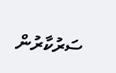ސަރުކާރުން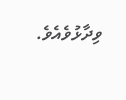ވިދާޅުވެއެވެ.